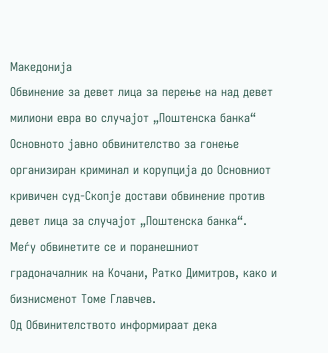Македонија
Обвинение за девет лица за перење на над девет милиони евра во случајот „Поштенска банка“
Основното јавно обвинителство за гонење организиран криминал и корупција до Основниот кривичен суд-Скопје достави обвинение против девет лица за случајот „Поштенска банка“.
Меѓу обвинетите се и поранешниот градоначалник на Кочани, Ратко Димитров, како и бизнисменот Томе Главчев.
Од Обвинителството информираат дека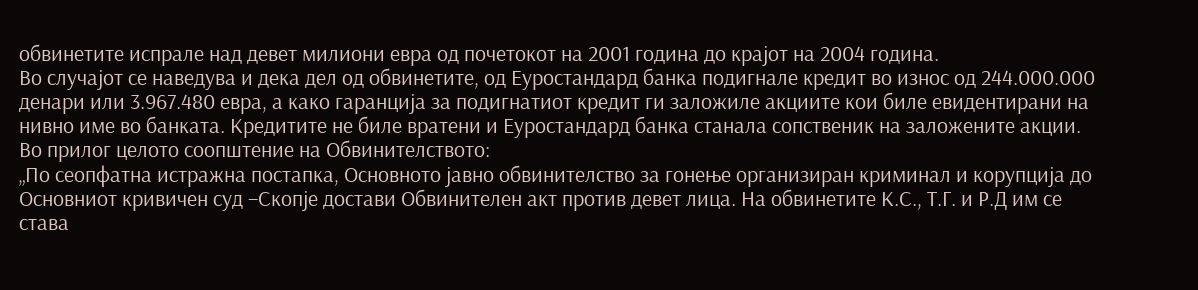обвинетите испрале над девет милиони евра од почетокoт на 2001 година до крајот на 2004 година.
Во случајот се наведува и дека дел од обвинетите, од Еуростандард банка подигнале кредит во износ од 244.000.000 денари или 3.967.480 евра, а како гаранција за подигнатиот кредит ги заложиле акциите кои биле евидентирани на нивно име во банката. Кредитите не биле вратени и Еуростандард банка станала сопственик на заложените акции.
Во прилог целото соопштение на Обвинителството:
„По сеопфатна истражна постапка, Основното јавно обвинителство за гонење организиран криминал и корупција до Основниот кривичен суд –Скопје достави Обвинителен акт против девет лица. На обвинетите К.С., Т.Г. и Р.Д им се става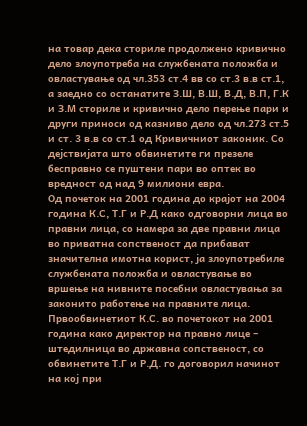на товар дека сториле продолжено кривично дело злоупотреба на службената положба и овластување од чл.353 ст.4 вв со ст.3 в.в ст.1, а заедно со останатите З.Ш, В.Ш, В.Д, В.П, Г.К и З.М сториле и кривично дело перење пари и други приноси од казниво дело од чл.273 ст.5 и ст. 3 в.в со ст.1 од Кривичниот законик. Со дејствијата што обвинетите ги презеле бесправно се пуштени пари во оптек во вредност од над 9 милиони евра.
Од почеток на 2001 година до крајот на 2004 година К.С, Т.Г и Р.Д како одговорни лица во правни лица, со намера за две правни лица во приватна сопственост да прибават значителна имотна корист, ја злоупотребиле службената положба и овластување во вршење на нивните посебни овластувања за законито работење на правните лица. Првообвинетиот К.С. во почетокот на 2001 година како директор на правно лице – штедилница во државна сопственост, со обвинетите Т.Г и Р.Д. го договорил начинот на кој при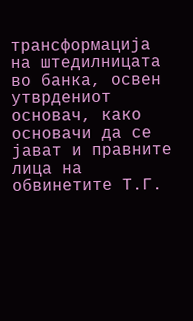трансформација на штедилницата во банка, освен утврдениот основач, како основачи да се јават и правните лица на обвинетите Т.Г.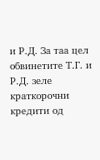и Р.Д. За таа цел обвинетите Т.Г. и Р.Д. зеле краткорочни кредити од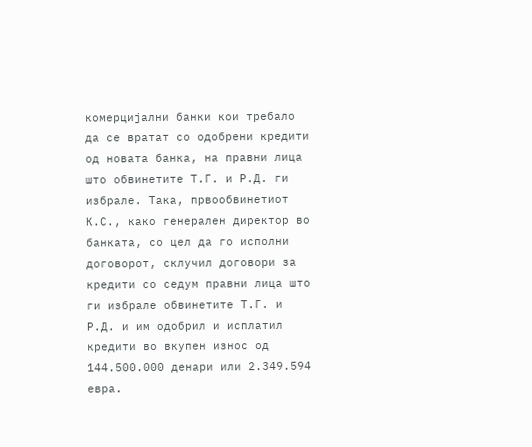комерцијални банки кои требало да се вратат со одобрени кредити од новата банка, на правни лица што обвинетите Т.Г. и Р.Д. ги избрале. Така, првообвинетиот К.С., како генерален директор во банката, со цел да го исполни договорот, склучил договори за кредити со седум правни лица што ги избрале обвинетите Т.Г. и Р.Д. и им одобрил и исплатил кредити во вкупен износ од 144.500.000 денари или 2.349.594 евра.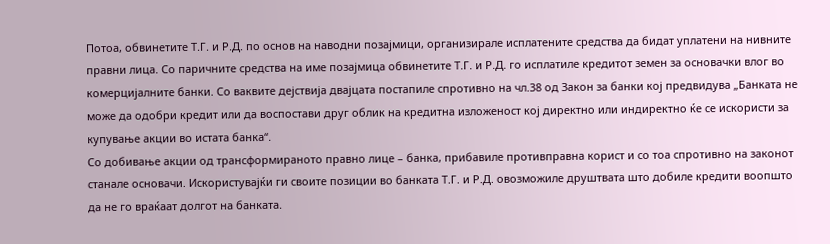Потоа, обвинетите Т.Г. и Р.Д. по основ на наводни позајмици, организирале исплатените средства да бидат уплатени на нивните правни лица. Со паричните средства на име позајмица обвинетите Т.Г. и Р.Д. го исплатиле кредитот земен за основачки влог во комерцијалните банки. Со ваквите дејствија двајцата постапиле спротивно на чл.38 од Закон за банки кој предвидува „Банката не може да одобри кредит или да воспостави друг облик на кредитна изложеност кој директно или индиректно ќе се искористи за купување акции во истата банка“.
Со добивање акции од трансформираното правно лице – банка, прибавиле противправна корист и со тоа спротивно на законот станале основачи. Искористувајќи ги своите позиции во банката Т.Г. и Р.Д. овозможиле друштвата што добиле кредити воопшто да не го враќаат долгот на банката.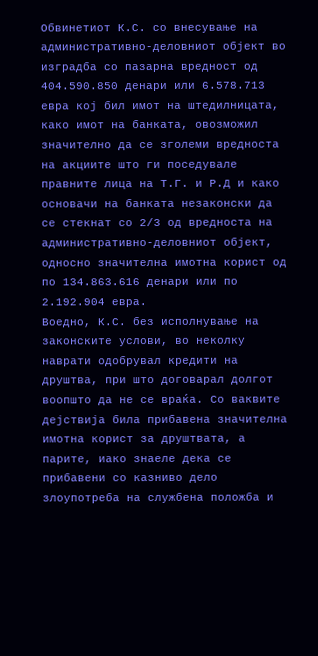Обвинетиот К.С. со внесување на административно-деловниот објект во изградба со пазарна вредност од 404.590.850 денари или 6.578.713 евра кој бил имот на штедилницата, како имот на банката, овозможил значително да се зголеми вредноста на акциите што ги поседувале правните лица на Т.Г. и Р.Д и како основачи на банката незаконски да се стекнат со 2/3 од вредноста на административно-деловниот објект, односно значителна имотна корист од по 134.863.616 денари или по 2.192.904 евра.
Воедно, К.С. без исполнување на законските услови, во неколку наврати одобрувал кредити на друштва, при што договарал долгот воопшто да не се враќа. Со ваквите дејствија била прибавена значителна имотна корист за друштвата, а парите, иако знаеле дека се прибавени со казниво дело злоупотреба на службена положба и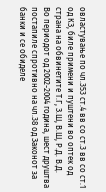овластување по чл.353 ст.4 вв со ст.3 вв со ст.1 од КЗ, биле примени и пуштени во оптек од страна на обвинетите Т.Г, З.Ш, В.Ш, Р.Д. В.Д.
Во периодот од 2002-2004 година, шест друштва постапиле спротивно на чл.38 од Законот за банки и се обиделе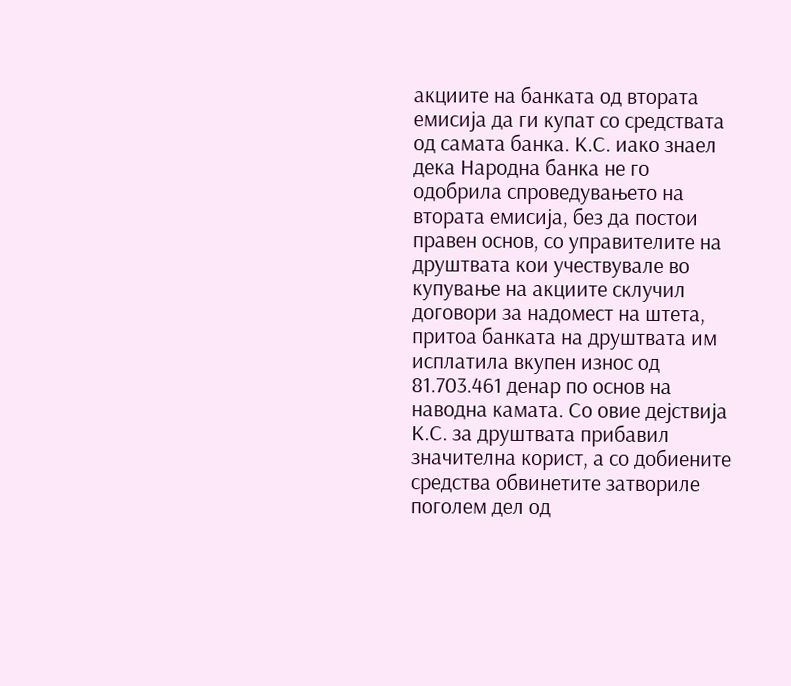акциите на банката од втората емисија да ги купат со средствата од самата банка. К.С. иако знаел дека Народна банка не го одобрила спроведувањето на втората емисија, без да постои правен основ, со управителите на друштвата кои учествувале во купување на акциите склучил договори за надомест на штета, притоа банката на друштвата им исплатила вкупен износ од 81.703.461 денар по основ на наводна камата. Со овие дејствија К.С. за друштвата прибавил значителна корист, а со добиените средства обвинетите затвориле поголем дел од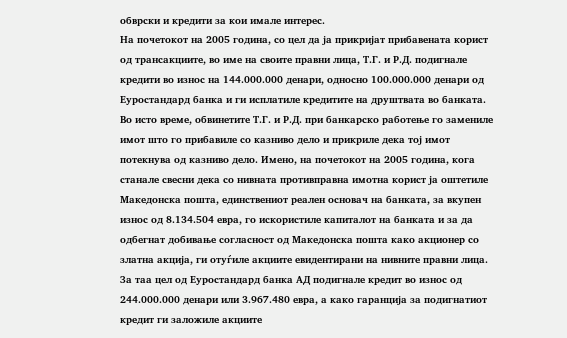обврски и кредити за кои имале интерес.
На почетокот на 2005 година, со цел да ја прикријат прибавената корист од трансакциите, во име на своите правни лица, Т.Г. и Р.Д. подигнале кредити во износ на 144.000.000 денари, односно 100.000.000 денари од Еуростандард банка и ги исплатиле кредитите на друштвата во банката. Во исто време, обвинетите Т.Г. и Р.Д. при банкарско работење го замениле имот што го прибавиле со казниво дело и прикриле дека тој имот потекнува од казниво дело. Имено, на почетокот на 2005 година, кога станале свесни дека со нивната противправна имотна корист ја оштетиле Македонска пошта, единствениот реален основач на банката, за вкупен износ од 8.134.504 евра, го искористиле капиталот на банката и за да одбегнат добивање согласност од Македонска пошта како акционер со златна акција, ги отуѓиле акциите евидентирани на нивните правни лица. За таа цел од Еуростандард банка АД подигнале кредит во износ од 244.000.000 денари или 3.967.480 евра, а како гаранција за подигнатиот кредит ги заложиле акциите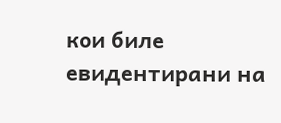кои биле евидентирани на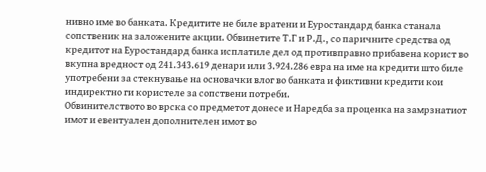нивно име во банката. Кредитите не биле вратени и Еуростандард банка станала сопственик на заложените акции. Обвинетите Т.Г и Р.Д., со паричните средства од кредитот на Еуростандард банка исплатиле дел од противправно прибавена корист во вкупна вредност од 241.343.619 денари или 3.924.286 евра на име на кредити што биле употребени за стекнување на основачки влог во банката и фиктивни кредити кои индиректно ги користеле за сопствени потреби.
Обвинителството во врска со предметот донесе и Наредба за проценка на замрзнатиот имот и евентуален дополнителен имот во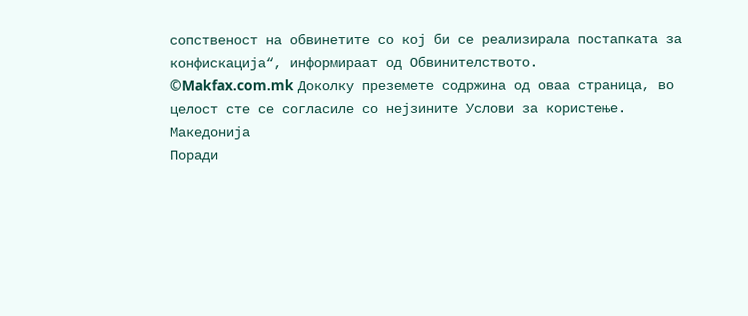сопственост на обвинетите со кој би се реализирала постапката за конфискација“, информираат од Обвинителството.
©Makfax.com.mk Доколку преземете содржина од оваа страница, во целост сте се согласиле со нејзините Услови за користење.
Македонија
Поради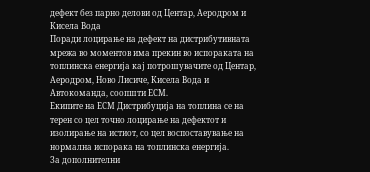дефект без парно делови од Центар, Аеродром и Кисела Вода
Поради лоцирање на дефект на дистрибутивната мрежа во моментов има прекин во испораката на топлинска енергија кај потрошувачите од Центар, Аеродром, Ново Лисиче, Кисела Вода и Автокоманда, соопшти ЕСМ.
Екипите на ЕСМ Дистрибуција на топлина се на терен со цел точно лоцирање на дефектот и изолирање на истиот, со цел воспоставување на нормална испорака на топлинска енергија.
За дополнителни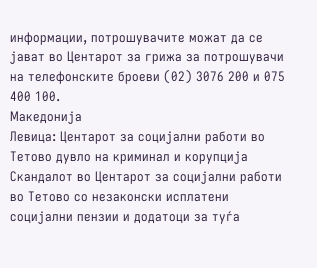информации, потрошувачите можат да се јават во Центарот за грижа за потрошувачи на телефонските броеви (02) 3076 200 и 075 400 100.
Македонија
Левица: Центарот за социјални работи во Тетово дувло на криминал и корупција
Скандалот во Центарот за социјални работи во Тетово со незаконски исплатени социјални пензии и додатоци за туѓа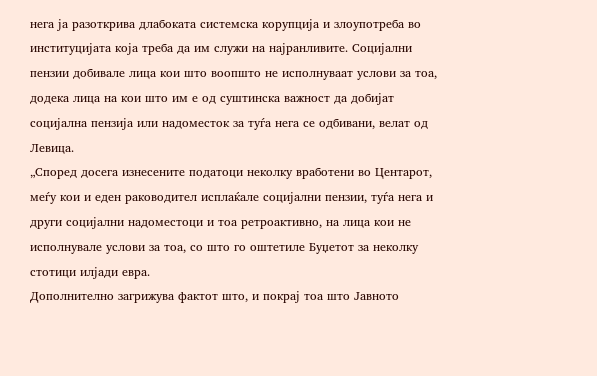нега ја разоткрива длабоката системска корупција и злоупотреба во институцијата која треба да им служи на најранливите. Социјални пензии добивале лица кои што воопшто не исполнуваат услови за тоа, додека лица на кои што им е од суштинска важност да добијат социјална пензија или надоместок за туѓа нега се одбивани, велат од Левица.
„Според досега изнесените податоци неколку вработени во Центарот, меѓу кои и еден раководител исплаќале социјални пензии, туѓа нега и други социјални надоместоци и тоа ретроактивно, на лица кои не исполнувале услови за тоа, со што го оштетиле Буџетот за неколку стотици илјади евра.
Дополнително загрижува фактот што, и покрај тоа што Јавното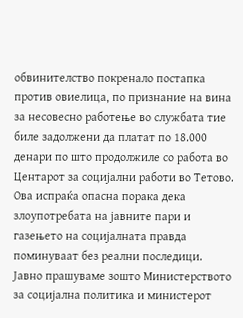обвинителство покренало постапка против овиелица, по признание на вина за несовесно работење во службата тие биле задолжени да платат по 18.000 денари по што продолжиле со работа во Центарот за социјални работи во Тетово. Ова испраќа опасна порака дека злоупотребата на јавните пари и газењето на социјалната правда поминуваат без реални последици.
Јавно прашуваме зошто Министерството за социјална политика и министерот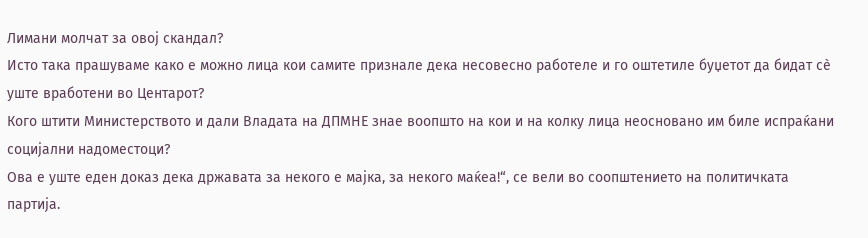Лимани молчат за овој скандал?
Исто така прашуваме како е можно лица кои самите признале дека несовесно работеле и го оштетиле буџетот да бидат сѐ уште вработени во Центарот?
Кого штити Министерството и дали Владата на ДПМНЕ знae воопшто на кои и на колку лица неосновано им биле испраќани социјални надоместоци?
Ова е уште еден доказ дека државата за некого е мајка, за некого маќеа!“, се вели во соопштението на политичката партија.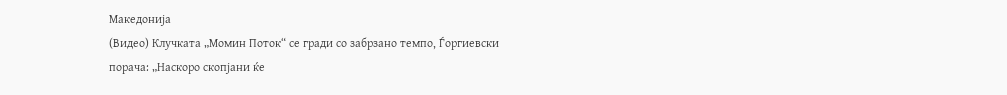Македонија
(Видео) Клучката „Момин Поток“ се гради со забрзано темпо, Ѓоргиевски порача: „Наскоро скопјани ќе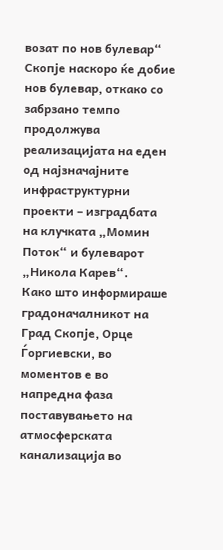возат по нов булевар“
Скопје наскоро ќе добие нов булевар, откако со забрзано темпо продолжува реализацијата на еден од најзначајните инфраструктурни проекти – изградбата на клучката „Момин Поток“ и булеварот „Никола Карев“.
Како што информираше градоначалникот на Град Скопје, Орце Ѓоргиевски, во моментов е во напредна фаза поставувањето на атмосферската канализација во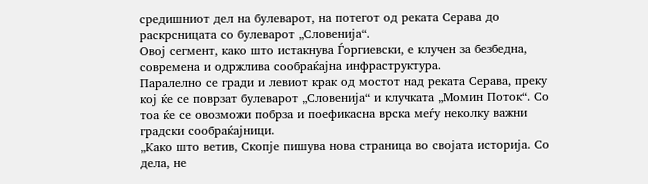средишниот дел на булеварот, на потегот од реката Серава до раскрсницата со булеварот „Словенија“.
Овој сегмент, како што истакнува Ѓоргиевски, е клучен за безбедна, современа и одржлива сообраќајна инфраструктура.
Паралелно се гради и левиот крак од мостот над реката Серава, преку кој ќе се поврзат булеварот „Словенија“ и клучката „Момин Поток“. Со тоа ќе се овозможи побрза и поефикасна врска меѓу неколку важни градски сообраќајници.
„Како што ветив, Скопје пишува нова страница во својата историја. Со дела, не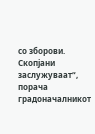со зборови. Скопјани заслужуваат“, порача градоначалникот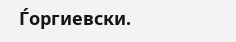Ѓоргиевски.